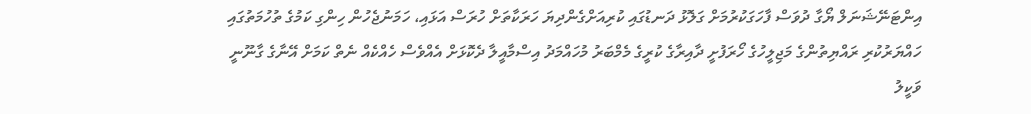އިންޓަނޭޝަނަލް ޔޯގާ ދުވަސް ފާހަގަކުރުމަށް ގަލޮޅު ދަނޑުގައި ކުރިއަށްގެންދިޔަ ހަރަކާތަށް ހުރަސް އަޅައި، ހަމަނުޖެހުން ހިންގި ކަމުގެ ތުހުމަތުގައި ހައްޔަރުކުރި ރައްޔިތުންގެ މަޖިލީހުގެ ހޯރަފުށީ ދާއިރާގެ ކުރީގެ މެމްބަރު މުހައްމަދު އިސްމާއީލާ ދެކޮޅަށް އެއްވެސް ހެއްކެއް ނެތް ކަމަށް އޭނާގެ ގާނޫނީ ވަކީލު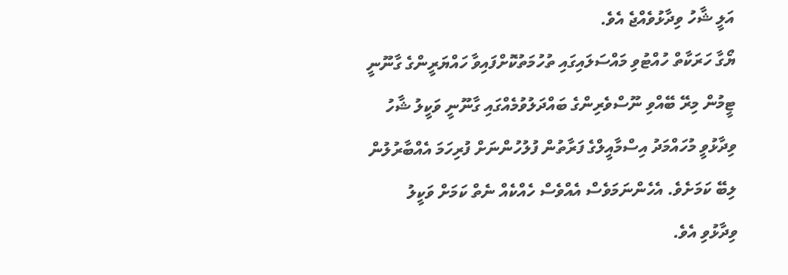އަލީ ޝާހު ވިދާޅުވެއްޖެ އެވެ.
ޔޯގާ ހަރަކާތް ހުއްޓުވި މައްސަލައިގައި ތުހުމަތުކޮށްފައިވާ ހައްޔަރީންގެ ގާނޫނީ ޓީމުން މިރޭ ބޭއްވި ނޫސްވެރިންގެ ބައްދަލުވުމެއްގައި ގާނޫނީ ވަކީލު ޝާހު ވިދާޅުވީ މުހައްމަދު އިސްމާއީލްގެ ފަރާތުން ފުލުހުންނަށް ފުރިހަމަ އެއްބާރުލުން ލިބޭ ކަމަށެވެ. އެހެންނަމަވެސް އެއްވެސް ހެއްކެއް ނެތް ކަމަށް ވަކީލު ވިދާޅުވި އެވެ.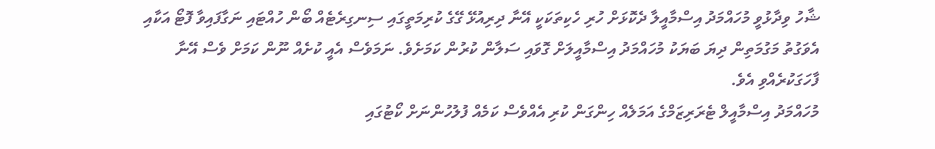ޝާހު ވިދާޅުވީ މުހައްމަދު އިސްމާއީލާ ދެކޮޅަށް ހުރި ހެކިތަކަކީ އޭނާ ދިރިއުޅޭ ގޭގެ ކުރިމަތީގައި ސިނގިރެޓެއް ބޯން ހުއްޓައި ނަގާފައިވާ ފޮޓޯ އަކާއި އެވަގުތު މަގުމަތިން ދިޔަ ބަޔަކު މުހައްމަދު އިސްމާއީލަށް ގޮވައި ސަލާން ކުރުން ކަމަށެވެ. ނަމަވެސް އެއީ ކުށެއް ނޫން ކަމަށް ވެސް އޭނާ ފާހަގަކުރެއްވި އެވެ.
މުހައްމަދު އިސްމާއީލް ޓެރަރިޒަމްގެ އަމަލެއް ހިންގަން ކުރި އެއްވެސް ކަމެއް ފުލުހުންނަށް ކޯޓުގައި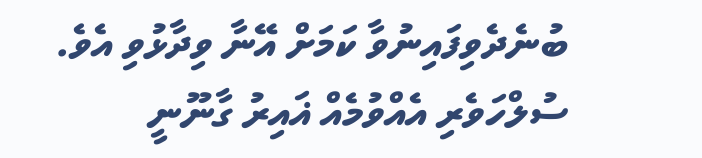ބުނެދެވިފައިނުވާ ކަމަށް އޭނާ ވިދާޅުވި އެވެ.
ސުލްހަވެރި އެއްވުމެއް ޣައިރު ގާނޫނީ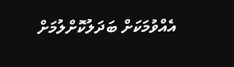އެއްވުމަކަށް ބަދަލުކޮށްލުމަށް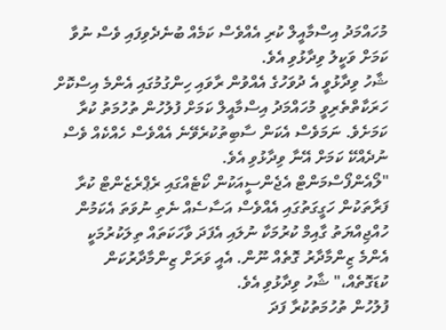މުހައްމަދު އިސްމާއީލް ކުރި އެއްވެސް ކަމެއް ބުނެދެވިފައި ވެސް ނުވާ ކަމަށް ވަކީލު ވިދާޅުވި އެވެ.
ޝާހު ވިދާޅުވީ އެ ދުވަހުގެ އެއްވުން ރާވައި ހިންގުމުގައި އެންމެ އިސްކޮށް ހަރަކާތްތެރިވީ މުހައްމަދު އިސްމާއީލް ކަމަށް ފުލުހުން ތުހުމަތު ކުރާ ކަމަށެވެ. ނަމަވެސް އެކަން ސާބިތުކުރެވޭނެ އެއްވެސް ހެއްކެއް ވެސް ނުދެއްކޭ ކަމަށް އޭނާ ވިދާޅުވި އެވެ.
"ލޯއެންފޯސްމަންޓް އެޖެންސީއަކުން ކޯޓެއްގައި ރެޕްރެޒެންޓް ކުރާ ފަރާތަކުން ހަގީގަތުގައި އެއްވެސް އަސާސެއް ނެތި ނުވަތަ އެކަމުން ހުއްޖިއްޔަތު ގާއިމް ކުރުމަކާ ނުލައި އެފަދަ ވާހަކަތައް ތިލަކުރުމަކީ އެންމެ ޒިންމާދާރު ގޮތެއް ނޫން. އެއީ ވަރަށް ޒިންމާދާރުކަން ކުޑަގޮތެއް،" ޝާހު ވިދާޅުވި އެވެ.
ފުލުހުން ތުހުމަތުކުރާ ފަދަ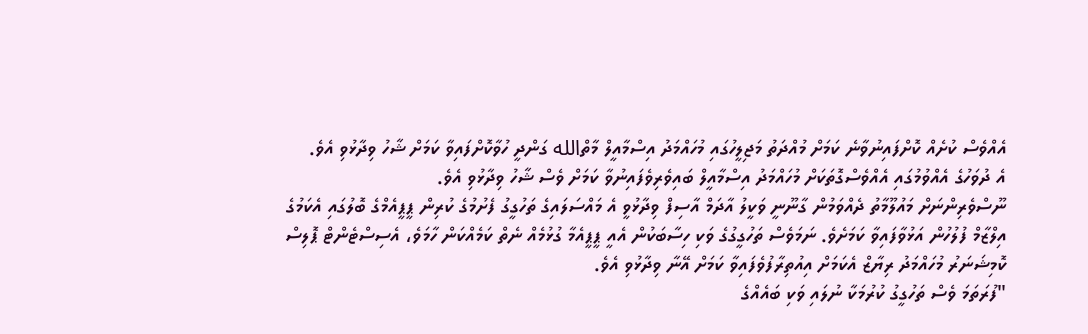އެއްވެސް ކުށެއް ކޮށްފައިނުވާނެ ކަމަށް މުއްދަތު މަޖިލީހުގައި މުހައްމަދު އިސްމާއީލް މާތްالله ގަންދީ ހުވާކޮށްފައިވާ ކަމަށް ޝާހު ވިދާޅުވި އެވެ.
އެ ދުވަހުގެ އެއްވުމުގައި އެއްވެސްގޮތަކަށް މުހައްމަދު އިސްމާއީލް ބައިވެރިވެފައިނުވާ ކަމަށް ވެސް ޝާހު ވިދާޅުވި އެވެ.
ނޫސްވެރިންނަށް މައުލޫމާތު ދެއްވަމުން ގާނޫނީ ވަކީލު އާދަމް އާސިފް ވިދާޅުވީ އެ މައްސަލައިގެ ތަހުގީގު ފެށުމުގެ ކުރިން ޕީޕީއެމްގެ ބޮލުގައި އެކަމުގެ އިލްޒާމް ފުލުހުން އަޅުވާފައިވާ ކަމަށެވެ. ނަމަވެސް ތަހުގީގުގެ ވަކި ހިސާބަކުން އެއީ ޕީޕީއެމާ ގުޅުމެއް ނެތް ކަމެއްކަން ހާމަވެ، އެސިސްޓެންޓް ޕޮލިސް ކޮމިޝަނަރު މުހައްމަދު ރިޔާޒް އެކަމަށް އިއުތިރާފުވެފައިވާ ކަމަށް އޭނާ ވިދާޅުވި އެވެ.
"ފުރަތަމަ ވެސް ތަހުގީގު ކުރުމަކާ ނުލައި ވަކި ބައެއްގެ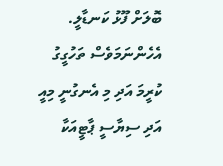ބޮލަށް ފޫޅު ކަނޑާލީ. އެހެންނަމަވެސް ތަހުގީގު ކުރީމަ އަދި މި އެނގުނީ މިއީ އަދި ސިޔާސީ ޕާޓީއަކާ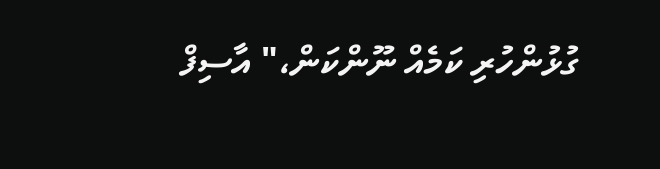ގުޅުންހުރި ކަމެއް ނޫންކަން،" އާސިފް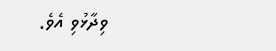ވިދާޅުވި އެވެ.